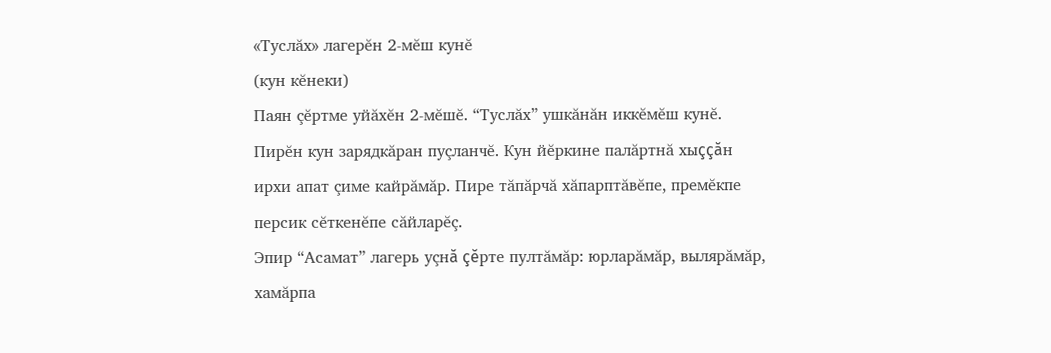«Туслăх» лагерĕн 2-мĕш кунĕ
(кун кĕнеки)
Паян çĕртме уйăхĕн 2-мĕшĕ. “Туслăх” ушкăнăн иккĕмĕш кунĕ. Пирĕн кун зарядкăран пуçланчĕ. Кун йĕркине палăртнă хыççăн ирхи апат çиме кайрăмăр. Пире тăпăрчă хăпарптăвĕпе, премĕкпе персик сĕткенĕпе сăйларĕç.
Эпир “Асамат” лагерь уçнă çĕрте пултăмăр: юрларăмăр, вылярăмăр, хамăрпа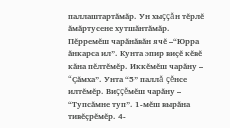паллаштартăмăр. Ун хыççăн тĕрлĕ ăмăртусене хутшăнтăмăр.
Пĕрремĕш чарăнăвăн ячĕ –“Юрра ăнкарса ил”. Кунта эпир виçĕ кĕвĕ кăна пĕлтĕмĕр. Иккĕмĕш чарăну – “Çăмха”. Унта “5” паллă çĕнсе илтĕмĕр. Виççĕмĕш чарăну – “Тупсăмне туп”. 1-мĕш вырăна тивĕçрĕмĕр. 4-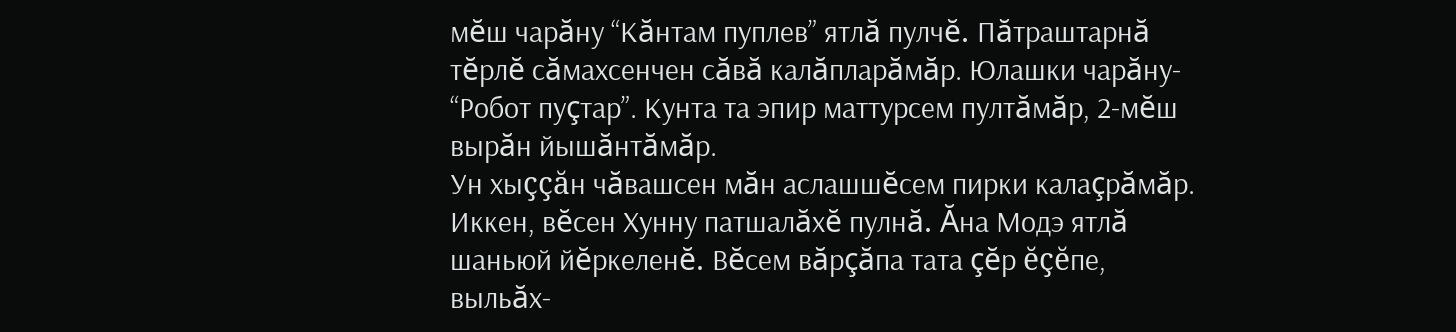мĕш чарăну “Кăнтам пуплев” ятлă пулчĕ. Пăтраштарнă тĕрлĕ сăмахсенчен сăвă калăпларăмăр. Юлашки чарăну- “Робот пуçтар”. Кунта та эпир маттурсем пултăмăр, 2-мĕш вырăн йышăнтăмăр.
Ун хыççăн чăвашсен мăн аслашшĕсем пирки калаçрăмăр. Иккен, вĕсен Хунну патшалăхĕ пулнă. Ăна Модэ ятлă шаньюй йĕркеленĕ. Вĕсем вăрçăпа тата çĕр ĕçĕпе, выльăх-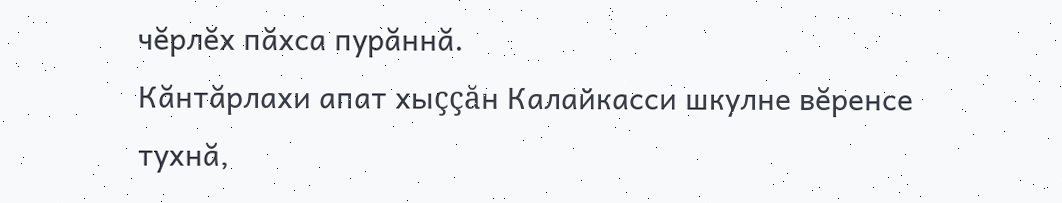чĕрлĕх пăхса пурăннă.
Кăнтăрлахи апат хыççăн Калайкасси шкулне вĕренсе тухнă,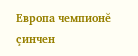Европа чемпионĕ çинчен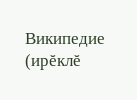Википедие (ирĕклĕ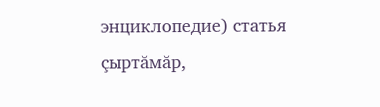энциклопедие) статья çыртăмăр,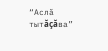“Аслă тытăçăва”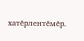хатĕрлентĕмĕр.